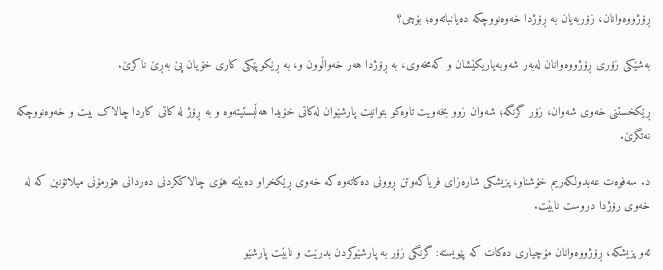ڕۆژووەوانان، زۆربەیان بە ڕۆژدا خەوەنووچکە دەیانباتەوە؛ بۆچی؟

بەشێكی زۆری ڕۆژووەوانان لەبەر شەوبەیاریکێشان و کەمخەوی، بە ڕۆژدا هەر خەواڵوون و، بە ڕێکوپێکی كاری خۆیان پێ بەڕێ ناکرێ.

ڕێکخستنی خەوی شەوان، زۆر گرنگە؛ شەوان زوو بخەویت تاوەکو بتوانیت پارشێوان لەکاتی خۆیدا هەڵبستیتەوە و بە ڕۆژ لە کاتی کاردا چالاک بیت و خەوەنووچکە نەتگرێ.

د. سەفوەت عەبدولكەریم خۆشناو، پزیشكی شارەزای فریاكەوتن ڕوونی دەكاتەوە كە خەوی ڕێکخراو دەبێتە هۆی چالاککردنی دەردانی هۆرمۆنی میلاتۆنین کە لە خەوی رۆژدا دروست نابێت.

ئەو پزیشكە، ڕۆژووەوانان مۆچیاری دەكات كە پێویستە: گرنگی زۆر بە پارشێوکردن بدرێت و نابێت پارشێو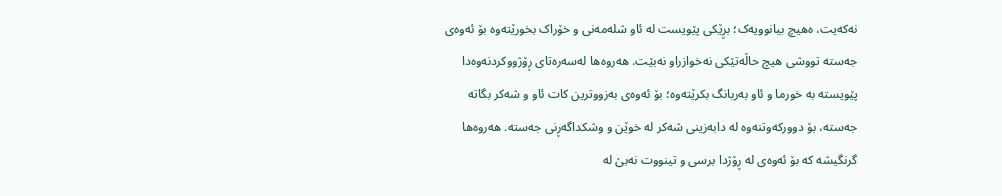نەکەیت، ەهیچ بیانوویەک؛ بڕێکی پێویست لە ئاو شلەمەنی و خۆراک بخورێتەوە بۆ ئەوەی جەستە تووشی هیچ حاڵەتێکی نەخوازراو نەبێت. هەروەها لەسەرەتای ڕۆژووکردنەوەدا پێویستە بە خورما و ئاو بەربانگ بکرێتەوە؛ بۆ ئەوەی بەزووترین کات ئاو و شەکر بگاتە جەستە، بۆ دوورکەوتنەوە لە دابەزینی شەکر لە خوێن و وشکداگەڕنی جەستە. هەروەها گرنگیشە كە بۆ ئەوەی لە ڕۆژدا برسی و تینووت نەبێ لە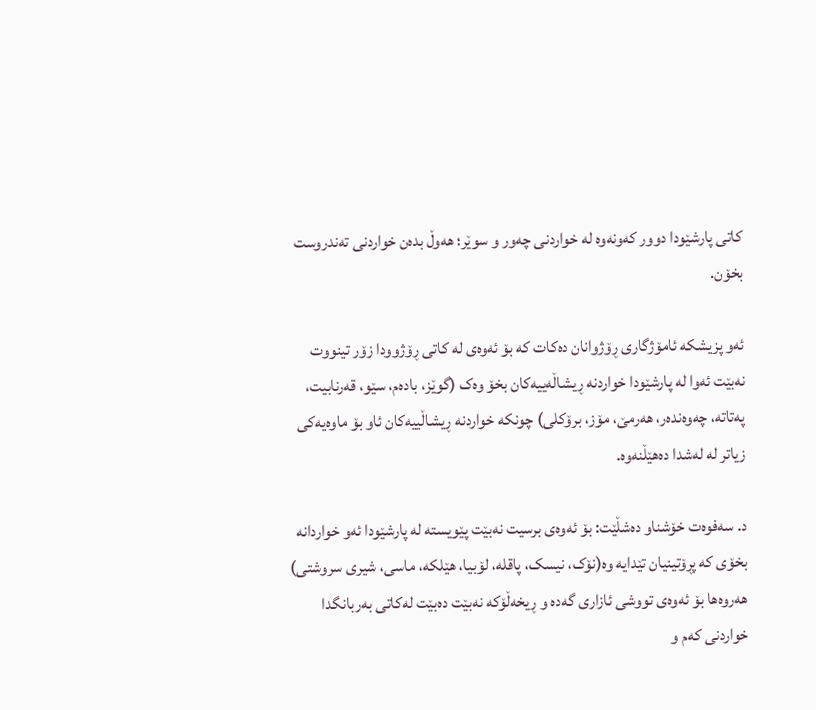کاتی پارشێودا دوور کەونەوە لە خواردنی چەور و سوێر؛ هەوڵ بدەن خواردنی تەندروست بخۆن.

ئەو پزیشكە ئامۆژگاری ڕۆژوانان دەكات كە بۆ ئەوەی لە کاتی ڕۆژوودا زۆر تینووت نەبێت ئەوا لە پارشێودا خواردنە ڕیشاڵەییەکان بخۆ وەک (گوێز، بادەم، سێو، قەرنابیت، پەتاتە، چەوەندەر، هەرمێ، مۆز، برۆکلی) چونکە خواردنە ڕیشاڵییەکان ئاو بۆ ماوەیەکی زیاتر لە لەشدا دەهێڵنەوە.

د. سەفوەت خۆشناو دەشڵێت: بۆ ئەوەی برسیت نەبێت پێویستە لە پارشێودا ئەو خواردانە بخۆی کە پڕۆتینیان تێدایە وە(نۆک، نیسک، پاقلە، لۆبیا، هێلکە، ماسی، شیری سروشتی) هەروەها بۆ ئەوەی تووشی ئازاری گەدە و ڕیخەڵۆکە نەبێت دەبێت لەکاتی بەربانگدا خواردنی کەم و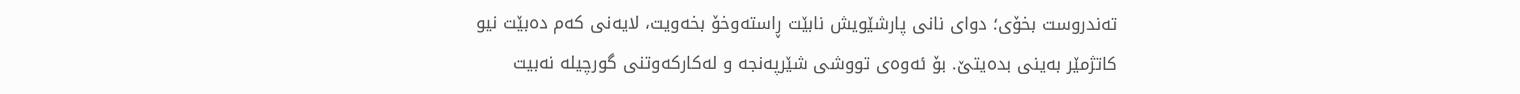تەندروست بخۆی؛ دوای نانی پارشێویش نابێت ڕاستەوخۆ بخەویت، لایەنی کەم دەبێت نیو کاتژمێر بەینی بدەیتێ. بۆ ئەوەی تووشی شێرپەنجە و لەکارکەوتنی گورچیلە نەبیت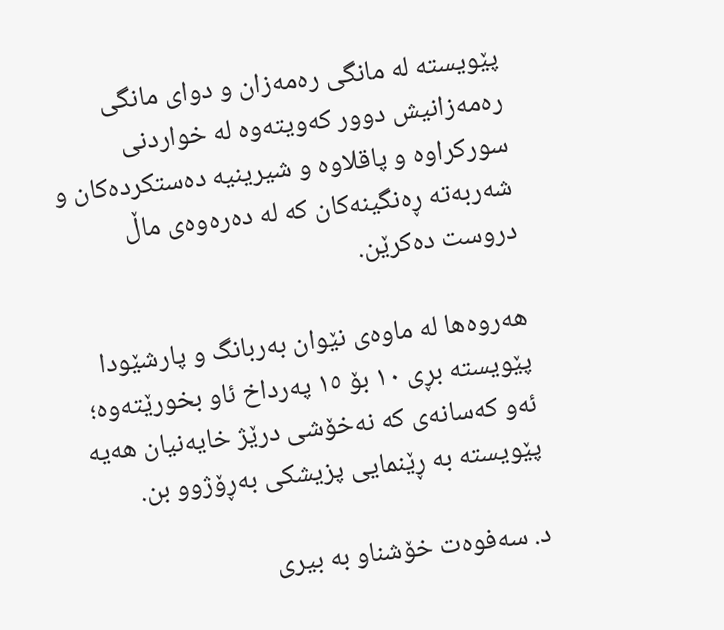پێویستە لە مانگی رەمەزان و دوای مانگی رەمەزانیش دوور کەویتەوە لە خواردنی سورکراوە و پاقلاوە و شیرینیە دەستکردەکان و شەربەتە ڕەنگینەکان کە لە دەرەوەی ماڵ دروست دەکرێن.

هەروەها لە ماوەی نێوان بەربانگ و پارشێودا پێویستە بڕی ١٠ بۆ ١٥ پەرداخ ئاو بخورێتەوە؛ ئەو کەسانەی کە نەخۆشی درێژ خایەنیان هەیە پێویستە بە ڕێنمایی پزیشکی بەڕۆژوو بن.

د. سەفوەت خۆشناو بە بیری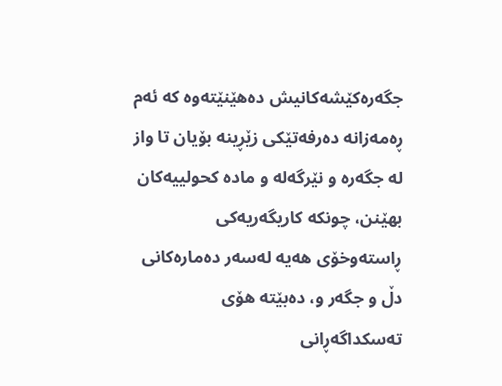جگەرەكێشەكانیش دەهێنێتەوە كە ئەم ڕەمەزانە دەرفەتێکی زێڕینە بۆیان تا واز لە جگەرە و نێرگەلە و مادە کحولییەکان بهێنن، چونکە کاریگەریەکی ڕاستەوخۆی هەیە لەسەر دەمارەکانی دڵ و جگەر و، دەبێتە هۆی تەسکداگەڕانی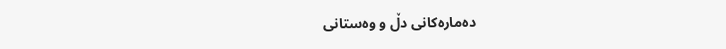دەمارەکانی دڵ و وەستانی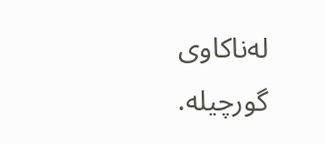لەناکاوی گورچیلە.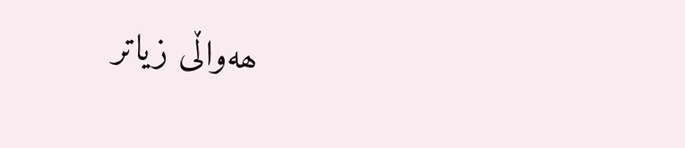ھەواڵی زیاتر